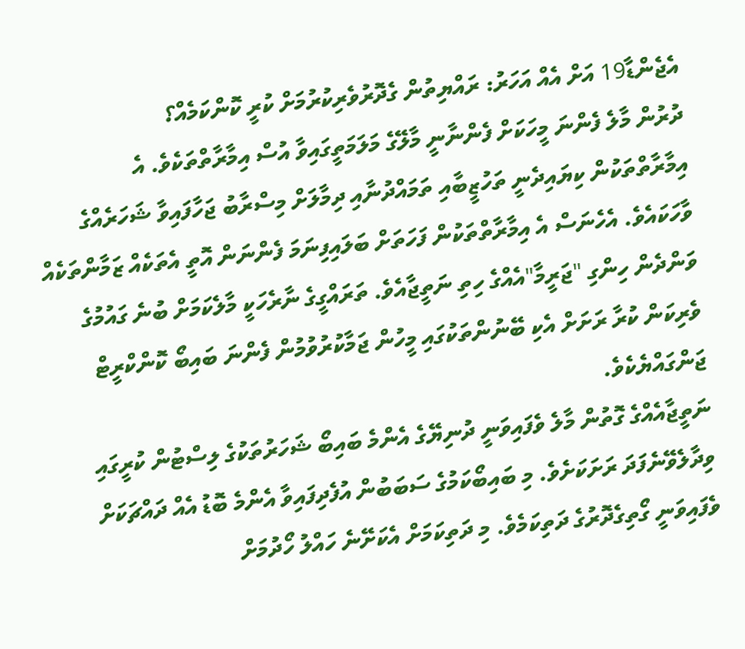އެޖެންޑާ19 އަށް އެއް އަހަރު: ރައްޔިތުން ގެދޮރުވެރިކުރުމަށް ކުރީ ކޮންކަމެއް؟
ދުރުން މާލެ ފެންނަ މީހަކަށް ފެންނާނީ މާލޭގެ މަލަމަތީގައިވާ އުސް އިމާރާތްތަކެވެ. އެ އިމާރާތްތަކުން ކިޔައިދެނީ ތަހުޒީބާއި ތަމައްދުނާއި ދިމާލަށް މިސްރާބު ޖަހާފައިވާ ޝަހަރެއްގެ ވާހަކައެވެ. އެހެނަސް އެ އިމާރާތްތަކުން ފަހަތަށް ބަލައިފިނަމަ ފެންނަން އޮތީ އެތަކެއް ޒަމާންތަކެއް ވަންދެން ހިންގި "ޖަރީމާ"އެއްގެ ހިތި ނަތީޖާއެވެ. ތަރައްގީގެ ނާރެހަކީ މާލެކަމަށް ބުނެ ގައުމުގެ ވެރިކަން ކުރާ ރަށަށް އެކި ބޭނުންތަކުގައި މީހުން ޖަމާކުރުވުމުން ފެންނަ ބައިބޯ ކޮންކްރީޓް ޖަންގައްޔެކެވެ.
ނަތީޖާއެއްގެ ގޮތުން މާލެ ވެފައިވަނީ ދުނިޔޭގެ އެންމެ ބައިބޯ ޝަހަރުތަކުގެ ލިސްޓުން ކުރީގައި ވިދާލެވޭނެފަދަ ރަށަކަށެވެ. މި ބައިބޯކަމުގެ ސަބަބުން އުފެދިފައިވާ އެންމެ ބޮޑު އެއް ދައްޗަކަށް ވެފައިވަނީ ގޯތިގެދޮރުގެ ދަތިކަމެވެ. މި ދަތިކަމަށް އެކަށޭނެ ހައްލު ހޯދުމަށް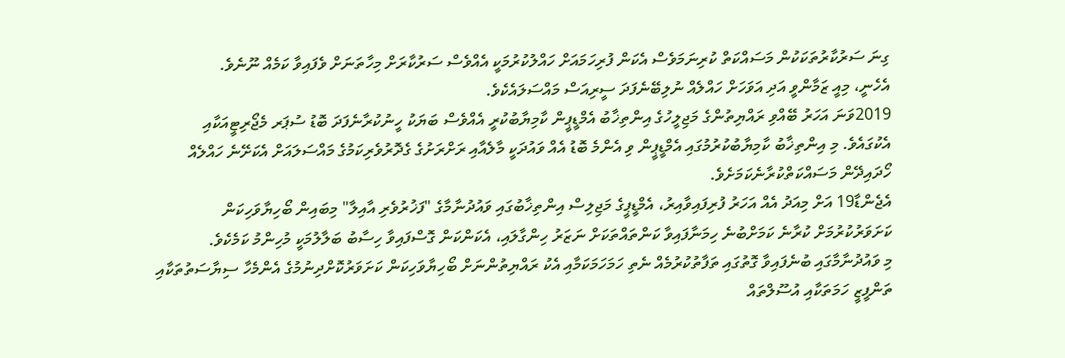ގިނަ ސަރުކާރުތަކަކުން މަސައްކަތް ކުރިނަމަވެސް އެކަން ފުރިހަމައަށް ހައްލުކުރުމަކީ އެއްވެސް ސަރުކާރަށް މިހާތަނަށް ވެފައިވާ ކަމެއް ނޫނެވެ.
އެހެނީ، މިއީ ޒަމާންވީ އަދި އަވަހަށް ހައްލެއް ނުލިބޭނެފަދަ ސީރިއަސް މައްސަލައެކެވެ.
2019ވަނަ އަހަރު ބޭއްވި ރައްޔިތުންގެ މަޖިލީހުގެ އިންތިޚާބު އެމްޑީޕީން ކާމިޔާބުކުރީ އެއްވެސް ބަޔަކު ހީނުކުރާނެފަދަ ބޮޑު ސުޕަރ މެޖޯރިޓީއަކާއި އެކުގައެވެ. މި އިންތިޚާބު ކާމިޔާބުކުރުމުގައި އެމްޑީޕީން ވި އެންމެ ބޮޑު އެއް ވައުދަކީ މާލެއާއި ރަށްރަށުގެ ގެދޮރުވެރިކަމުގެ މައްސަލައަށް އެކަށޭނެ ހައްލެއް ހޯދައިދޭން މަސައްކަތްކުރާނެކަމަށެވެ.
އެޖެންޑާ19 އަށް މިއަދު އެއް އަހަރު ފުރިފައިވާއިރު، އެމްޑީޕީގެ މަޖިލިސް އިންތިޚާބުގައި ވައުދުނާމާގެ "ފަޚުރުވެރި އާއިލާ" މިބައިން ބޯހިޔާވަހިކަން ކަށަވަރުކުރުމަށް ކުރާނެ ކަމަށްބުނެ ހިމަނާފައިވާ ކަންތައްތަކަށް ނަޒަރު ހިންގާލައި، އެކަންކަން ގޮސްފައިވާ ހިސާބު ބަލާލުމަކީ މުހިންމު ކަމެކެވެ.
މި ވައުދުނާމާގައި ބުނެފައިވާ ގޮތުގައި ތަފާތުކުރުމެއް ނެތި ހަމަހަމަކަމާއި އެކު ރައްޔިތުންނަށް ބޯހިޔާވަހިކަން ކަށަވަރުކޮށްދިނުމުގެ އެންމެހާ ސިޔާސަތުތަކާއި ތަންފީޒީ ހަމަތަކާއި އުސޫލްތައް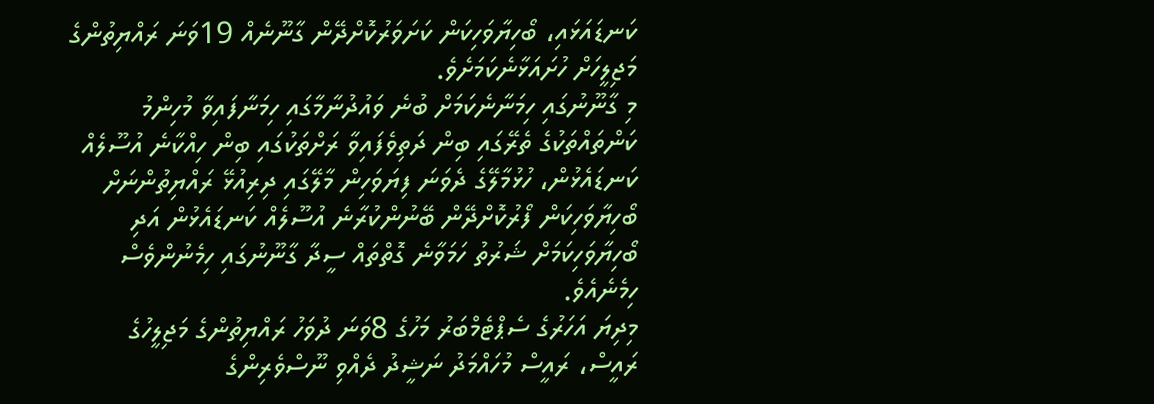ކަނޑައަޅައި، ބޯހިޔާވަހިކަން ކަށަވަރުކޮށްދޭން ގާނޫނެއް 19ވަނަ ރައްޔިތުންގެ މަޖިލީހަށް ހުށައަޅާނެކަމަށެވެ.
މި ގާނޫނުގައި ހިމަނާނެކަމަށް ބުނެ ވައުދުނާމާގައި ހިމަނާފައިވާ މުހިންމު ކަންތައްތަކުގެ ތެރޭގައި ބިން ދަތިވެފައިވާ ރަށްތަކުގައި ބިން ހިއްކާނެ އުސޫލެއް ކަނޑައެޅުން، ހުޅުމާލޭގެ ދެވަނަ ފިޔަވަހިން މާލޭގައި ދިރިއުޅޭ ރައްޔިތުންނަށް ބޯހިޔާވަހިކަން ފޯރުކޮށްދޭން ބޭނުންކުރާނެ އުސޫލެއް ކަނޑައެޅުން އަދި ބޯހިޔާވަހިކަމަށް ޝަރުތު ހަމަވާނެ ގޮތްތައް ސީދާ ގާނޫނުގައި ހިމެނުންވެސް ހިމެނެއެވެ.
މިދިޔަ އަހަރުގެ ސެޕްޓެމްބަރު މަހުގެ 8ވަނަ ދުވަހު ރައްޔިތުންގެ މަޖިލީހުގެ ރައީސް، ރައީސް މުހައްމަދު ނަޝީދު ދެއްވި ނޫސްވެރިންގެ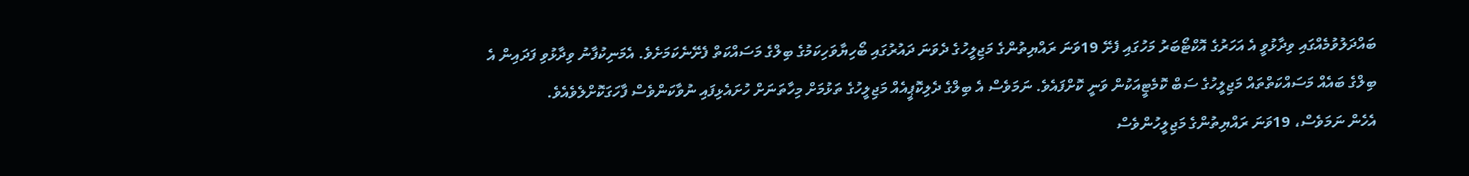ބައްދަލުވުމެއްގައި ވިދާޅުވީ އެ އަހަރުގެ އޮކްޓޯބަރު މަހުގައި ފެށޭ 19ވަނަ ރައްޔިތުންގެ މަޖިލީހުގެ ދެވަނަ ދައުރުގައި ބޯހިޔާވަހިކަމުގެ ބިލްގެ މަސައްކަތް ފެށޭނެކަމަށެވެ. އެމަނިކުފާނު ވިދާޅުވި ފަދައިން އެ ބިލްގެ ބައެއް މަސައްކަތްތައް މަޖިލީހުގެ ސަބް ކޮމެޓީއަކުން ވަނީ ކޮށްފައެވެ. ނަމަވެސް އެ ބިލްގެ ދެލިކޮޕީއެއް މަޖިލީހުގެ ތަޅުމަށް މިހާތަނަށް ހުށައެޅިފައި ނުވާކަންވެސް ފާހަގަކޮށްލެވެއެވެ.
އެހެން ނަމަވެސް، 19ވަނަ ރައްޔިތުންގެ މަޖިލީހުންވެސް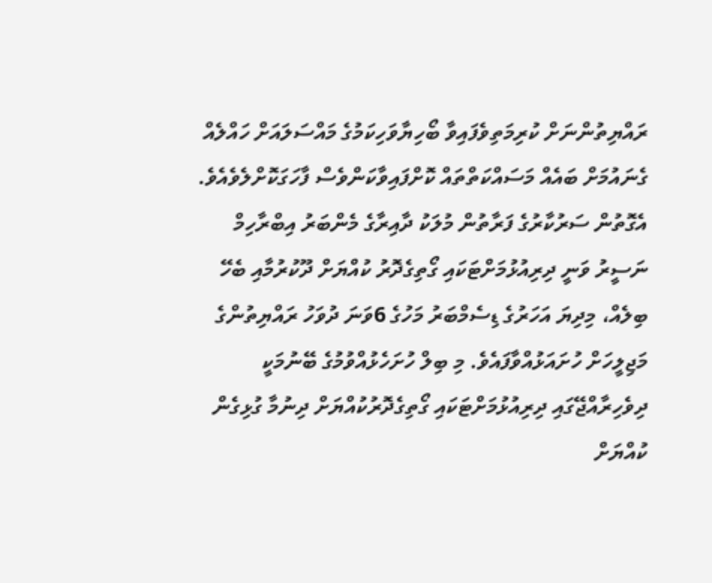ރައްޔިތުންނަށް ކުރިމަތިވެފައިވާ ބޯހިޔާވަހިކަމުގެ މައްސަލައަށް ހައްލެއް ގެނައުމަށް ބައެއް މަސައްކަތްތައް ކޮށްފައިވާކަންވެސް ފާހަގަކޮށްލެވެއެވެ. އެގޮތުން ސަރުކާރުގެ ފަރާތުން މުލަކު ދާއިރާގެ މެންބަރު އިބްރާހިމް ނަސީރު ވަނީ ދިރިއުޅުމަށްޓަކައި ގޯތިގެދޮރު ކުއްޔަށް ދޫކުރުމާއި ބެހޭ ބިލެއް، މިދިޔަ އަހަރުގެ ޑިސެމްބަރު މަހުގެ 6ވަނަ ދުވަހު ރައްޔިތުންގެ މަޖިލީހަށް ހުށައަޅުއްވާފައެވެ. މި ބިލް ހުށަހެޅުއްވުމުގެ ބޭނުމަކީ ދިވެހިރާއްޖޭގައި ދިރިއުޅުމަށްޓަކައި ގޯތިގެދޮރުކުއްޔަށް ދިނުމާ ގުޅިގެން ކުއްޔަށް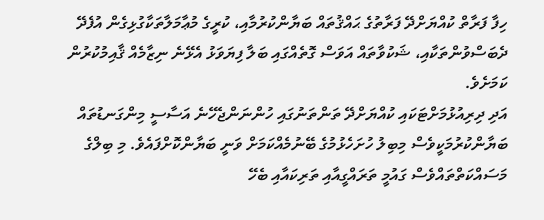ހިފާ ފަރާތް ކުއްޔަށްދޭ ފަރާތުގެ ޙައްޤުތައް ބަޔާންކުރުމާއި، ކުރީގެ މުޢާމަލާތަކާގުޅިގެން އުފެދޭ ދެބަސްވުންތަކާއި، ޝަކުވާތައް އަވަސް ގޮތެއްގައި ބަލާ ފިޔަވަޅު އެޅޭނެ ނިޒާމެއް ޤާއިމުކުރުން ކަމަށެވެ.
އަދި ދިރިއުޅުމަށްޓަކައި ކުއްޔަށްދޭ ތަންތަނުގައި ހުންނަންޖެހޭނެ އަސާސީ މިންގަނޑުތައް ބަޔާންކުރުމަކީވެސް މިބިލު ހުށަހެޅުމުގެ ބޭނުމެއްކަމަށް ވަނީ ބަޔާންކޮށްފައެވެ. މި ބިލްގެ މަސައްކަތްތައްވެސް ގައުމީ ތަރައްގީއާއި ތަރިކައާއި ބެހޭ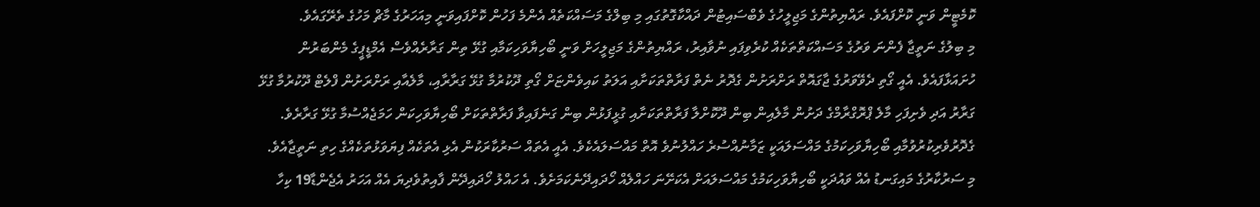ކޮމެޓީން ވަނީ ކޮށްފައެވެ. ރައްޔިތުންގެ މަޖިލީހުގެ ވެބްސައިޓުން ދައްކާގޮތުގައި މި ބިލްގެ މަސައްކަތެއް އެންމެ ފަހުން ކޮށްފައިވަނީ މިއަހަރުގެ މާޗް މަހުގެ ތެރޭގައެވެ.
މި ބިލުގެ ނަތީޖާ ފެންނަ ވަރުގެ މަސައްކަތްތަކެއް ކުރެވިފައި ނުވާއިރު، ރައްޔިތުންގެ މަޖިލީހަށް ވަނީ ބޯހިޔާވަހިކަމާއި ގުޅޭ ތިން ގަރާރެއްވެސް އެމްޑީޕީގެ މެންބަރުން ހުށައަޅާފައެވެ. އެއީ ގޯތި ދެވޭވަރުގެ ޖާގައޮތް ރަށްރަށުން ގެދޮރު ނެތް ފަރާތްތަކަށާއި އަލަތު ކައިވެންޏަށް ގޯތި ދޫކުރުމާ ގުޅޭ ގަރާރާއި، މާލެއާއި ރަށްރަށުން ފްލެޓް ދޫކުރުމާ ގުޅޭ ގަރާރު އަދި ވެށިފަހި މާލެ ޕްރޮގްރާމްގެ ދަށުން މާލެއިން ބިން ދޫކޮށްލާ ފަރާތްތަކަށާއި ގުޅީފަޅުން ބިން ގަނެފައިވާ ފަރާތްތަކަށް ބޯހިޔާވަހިކަން ހަމަޖެއްސުމާ ގުޅޭ ގަރާރެވެ.
ގެދޮރުވެރިކުރުވުމާއި ބޯހިޔާވަހިކަމުގެ މައްސަލައަކީ ޒަމާނުއްސުރެ ހައްލުނުވެ އޮތް މައްސަލައެކެވެ. އެއީ އެތައް ސަރުކާރަކުން އެޅި އެތަކެއް ފިޔަވަޅުތަކެއްގެ ހިތި ނަތީޖާއެވެ. މި ސަރުކާރުގެ މައިގަނޑު އެއް ވައުދަކީ ބޯހިޔާވަހިކަމުގެ މައްސަލައަށް އެކަށޭނަ ހައްލެއް ހޯދައިދޭނެކަމަށެވެ. އެ ހައްލު ހޯދައިދޭން ފާއިތުވެދިޔަ އެއް އަހަރު އެޖެންޑާ19 ކިހާ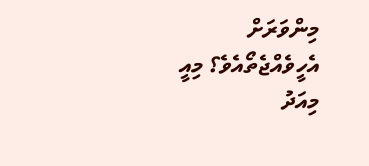މިންވަރަށް އެހީވެއްޖެތޯއެވެ؟ މިއީ މިއަދު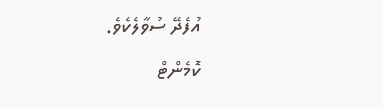އުފެދޭ ސުވާލެކެވެ.
ކޮމެންޓް